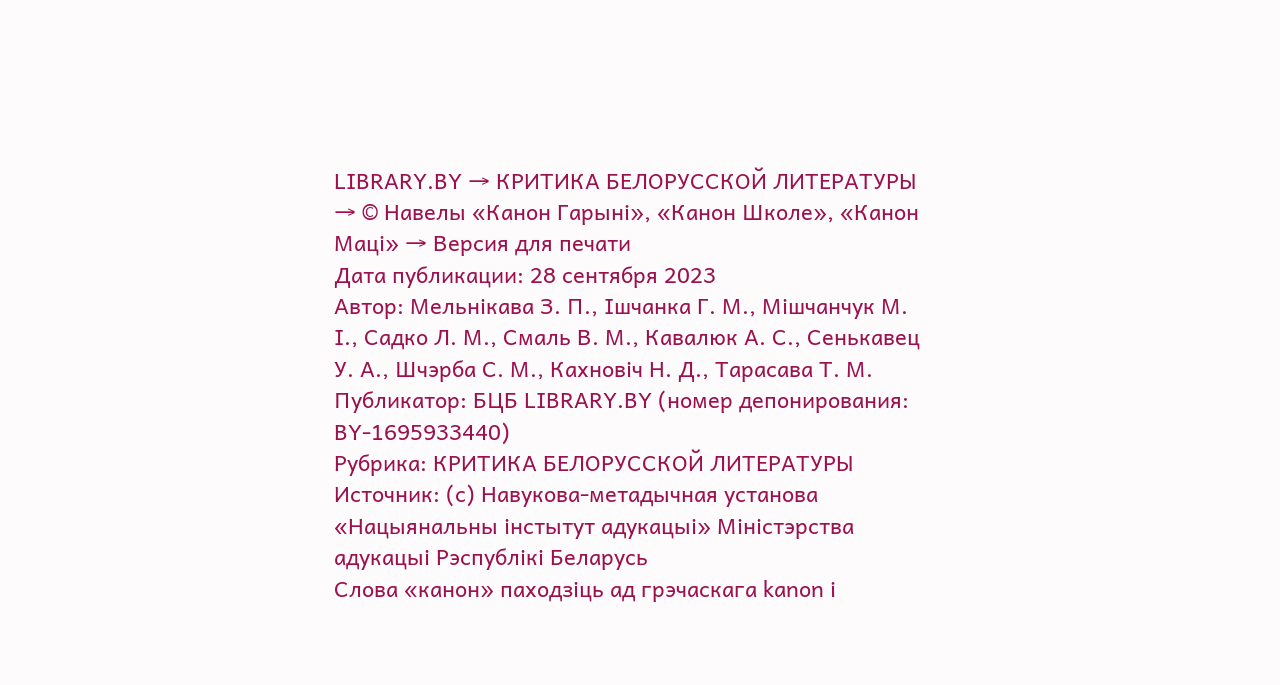LIBRARY.BY → КРИТИКА БЕЛОРУССКОЙ ЛИТЕРАТУРЫ → © Навелы «Канон Гарыні», «Канон Школе», «Канон Маці» → Версия для печати
Дата публикации: 28 сентября 2023
Автор: Мельнікава З. П., Ішчанка Г. М., Мішчанчук М. І., Садко Л. М., Смаль В. М., Кавалюк А. С., Сенькавец У. А., Шчэрба С. М., Кахновіч Н. Д., Тарасава Т. М.
Публикатор: БЦБ LIBRARY.BY (номер депонирования: BY-1695933440)
Рубрика: КРИТИКА БЕЛОРУССКОЙ ЛИТЕРАТУРЫ
Источник: (c) Навукова-метадычная установа «Нацыянальны інстытут адукацыі» Мiнiстэрства адукацыi Рэспублiкi Беларусь
Слова «канон» паходзіць ад грэчаскага kanon і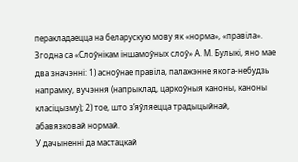перакладаецца на беларускую мову як «норма», «правіла». Згодна са «Слоўнікам іншамоўных слоў» А. М. Булыкі, яно мае два значэнні: 1) асноўнае правіла, палажэнне якога-небудзь напрамку, вучэння (напрыклад, царкоўныя каноны, каноны класіцызму); 2) тое, што з’яўляецца традыцыйнай, абавязковай нормай.
У дачыненні да мастацкай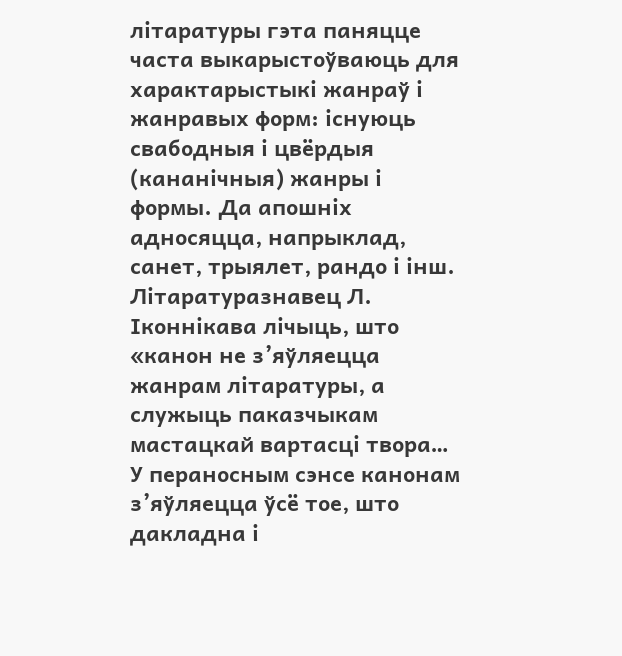літаратуры гэта паняцце часта выкарыстоўваюць для характарыстыкі жанраў і жанравых форм: існуюць свабодныя і цвёрдыя (кананічныя) жанры і формы. Да апошніх адносяцца, напрыклад, санет, трыялет, рандо і інш. Літаратуразнавец Л. Іконнікава лічыць, што «канон не з’яўляецца жанрам літаратуры, а служыць паказчыкам мастацкай вартасці твора… У пераносным сэнсе канонам з’яўляецца ўсё тое, што дакладна і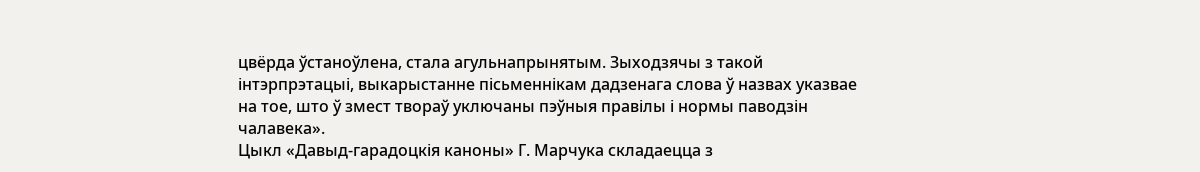цвёрда ўстаноўлена, стала агульнапрынятым. Зыходзячы з такой інтэрпрэтацыі, выкарыстанне пісьменнікам дадзенага слова ў назвах указвае на тое, што ў змест твораў уключаны пэўныя правілы і нормы паводзін чалавека».
Цыкл «Давыд-гарадоцкія каноны» Г. Марчука складаецца з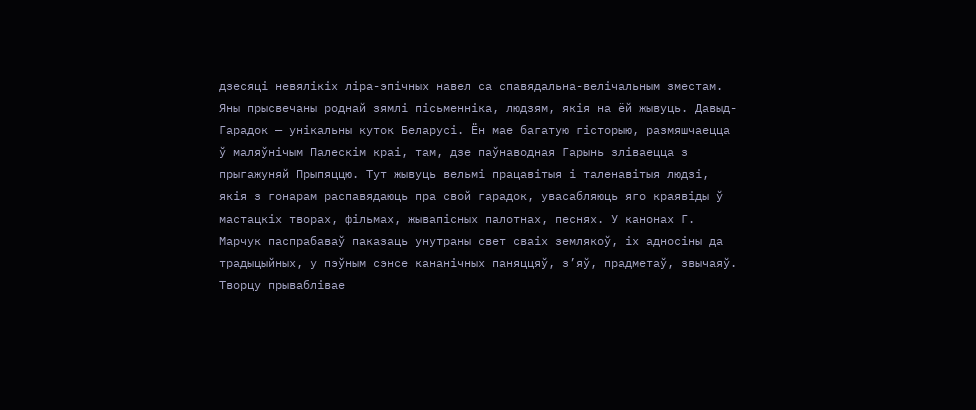дзесяці невялікіх ліра-эпічных навел са спавядальна-велічальным зместам. Яны прысвечаны роднай зямлі пісьменніка, людзям, якія на ёй жывуць. Давыд-Гарадок — унікальны куток Беларусі. Ён мае багатую гісторыю, размяшчаецца ў маляўнічым Палескім краі, там, дзе паўнаводная Гарынь зліваецца з прыгажуняй Прыпяццю. Тут жывуць вельмі працавітыя і таленавітыя людзі, якія з гонарам распавядаюць пра свой гарадок, увасабляюць яго краявіды ў мастацкіх творах, фільмах, жывапісных палотнах, песнях. У канонах Г. Марчук паспрабаваў паказаць унутраны свет сваіх землякоў, іх адносіны да традыцыйных, у пэўным сэнсе кананічных паняццяў, з’яў, прадметаў, звычаяў. Творцу прываблівае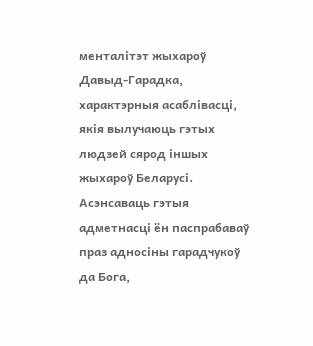менталітэт жыхароў Давыд-Гарадка, характэрныя асаблівасці, якія вылучаюць гэтых людзей сярод іншых жыхароў Беларусі.
Асэнсаваць гэтыя адметнасці ён паспрабаваў праз адносіны гарадчукоў да Бога,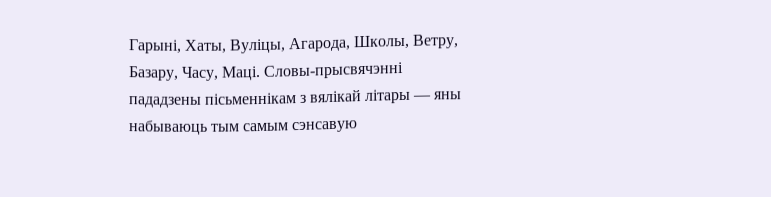Гарыні, Хаты, Вуліцы, Агарода, Школы, Ветру, Базару, Часу, Маці. Словы-прысвячэнні пададзены пісьменнікам з вялікай літары — яны набываюць тым самым сэнсавую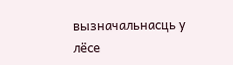вызначальнасць у лёсе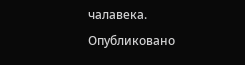чалавека.
Опубликовано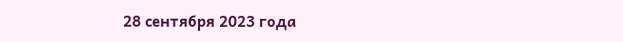28 сентября 2023 года